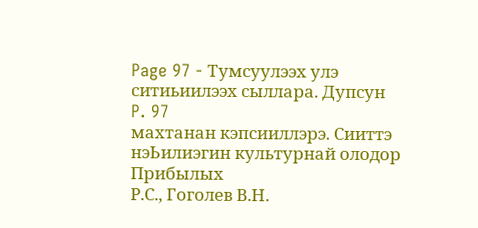Page 97 - Тумсуулээх улэ ситиьиилээх сыллара. Дупсун
P. 97
махтанан кэпсииллэрэ. Сииттэ нэЬилиэгин культурнай олодор Прибылых
Р.С., Гоголев В.Н.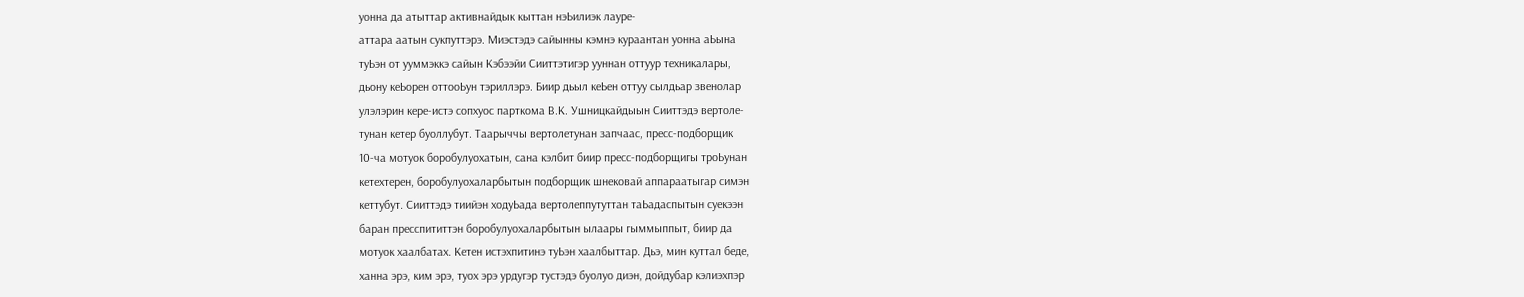уонна да атыттар активнайдык кыттан нэЬилиэк лауре-
аттара аатын сукпуттэрэ. Миэстэдэ сайынны кэмнэ кураантан уонна аЬына
туЬэн от ууммэккэ сайын Кэбээйи Сииттэтигэр ууннан оттуур техникалары,
дьону кеЬорен оттооЬун тэриллэрэ. Биир дьыл кеЬен оттуу сылдьар звенолар
улэлэрин кере-истэ сопхуос парткома В.К. Ушницкайдыын Сииттэдэ вертоле-
тунан кетер буоллубут. Таарыччы вертолетунан запчаас, пресс-подборщик
10-ча мотуок боробулуохатын, сана кэлбит биир пресс-подборщигы троЬунан
кетехтерен, боробулуохаларбытын подборщик шнековай аппараатыгар симэн
кеттубут. Сииттэдэ тиийэн ходуЬада вертолеппутуттан таЬадаспытын суекээн
баран пресспититтэн боробулуохаларбытын ылаары гыммыппыт, биир да
мотуок хаалбатах. Кетен истэхпитинэ туЬэн хаалбыттар. Дьэ, мин куттал беде,
ханна эрэ, ким эрэ, туох эрэ урдугэр тустэдэ буолуо диэн, дойдубар кэлиэхпэр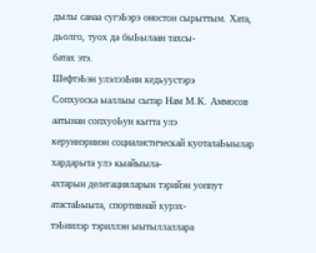дылы санаа сугэЬэрэ оностон сырыттым. Хата, дьолго, туох да быЬылаан тахсы-
батах этэ.
ШефтэЬэн улэлээЬин кедьуустэрэ
Сопхуоска ыаллыы сытар Нам М.К. Аммосов аатынан сопхуоЬун кытта улэ
керуннэринэн социалистическай куоталаЬыылар хардарыта улэ кыайыыла-
ахтарын делегацияларын тэрийэн уоппут атастаЬыыта, спортивнай курэх-
тэЬиилэр тэриллэн ыытыллаллара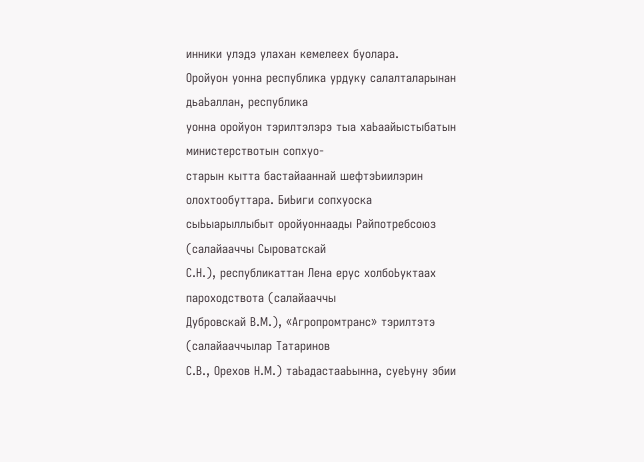инники улэдэ улахан кемелеех буолара.
Оройуон уонна республика урдуку салалталарынан дьаЬаллан, республика
уонна оройуон тэрилтэлэрэ тыа хаЬаайыстыбатын министерствотын сопхуо-
старын кытта бастайааннай шефтэЬиилэрин олохтообуттара. БиЬиги сопхуоска
сыЬыарыллыбыт оройуоннаады Райпотребсоюз (салайааччы Сыроватскай
С.Н.), республикаттан Лена ерус холбоЬуктаах пароходствота (салайааччы
Дубровскай В.М.), «Агропромтранс» тэрилтэтэ (салайааччылар Татаринов
С.В., Орехов Н.М.) таЬадастааЬынна, суеЬуну эбии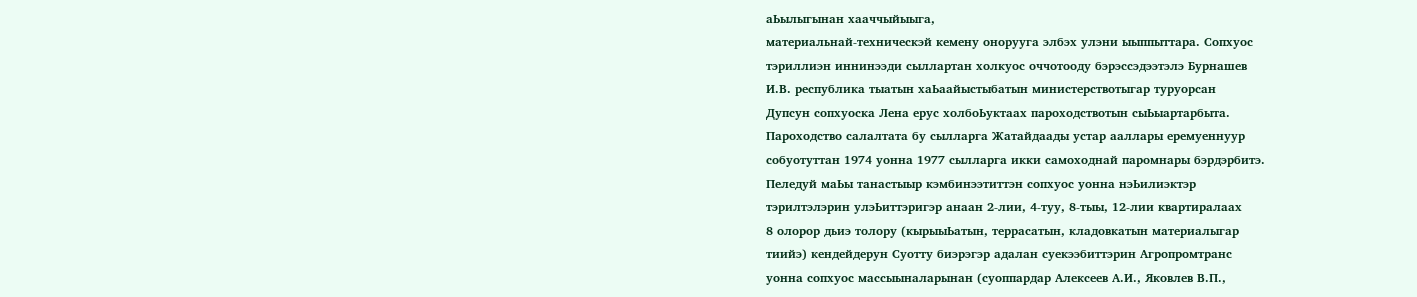аЬылыгынан хааччыйыыга,
материальнай-техническэй кемену онорууга элбэх улэни ыыппыттара. Сопхуос
тэриллиэн иннинээди сыллартан холкуос оччотооду бэрэссэдээтэлэ Бурнашев
И.В. республика тыатын хаЬаайыстыбатын министерствотыгар туруорсан
Дупсун сопхуоска Лена ерус холбоЬуктаах пароходствотын сыЬыартарбыта.
Пароходство салалтата бу сылларга Жатайдаады устар ааллары еремуеннуур
собуотуттан 1974 уонна 1977 сылларга икки самоходнай паромнары бэрдэрбитэ.
Пеледуй маЬы танастыыр кэмбинээтиттэн сопхуос уонна нэЬилиэктэр
тэрилтэлэрин улэЬиттэригэр анаан 2-лии, 4-туу, 8-тыы, 12-лии квартиралаах
8 олорор дьиэ толору (кырыыЬатын, террасатын, кладовкатын материалыгар
тиийэ) кендейдерун Суотту биэрэгэр адалан суекээбиттэрин Агропромтранс
уонна сопхуос массыыналарынан (суоппардар Алексеев А.И., Яковлев В.П.,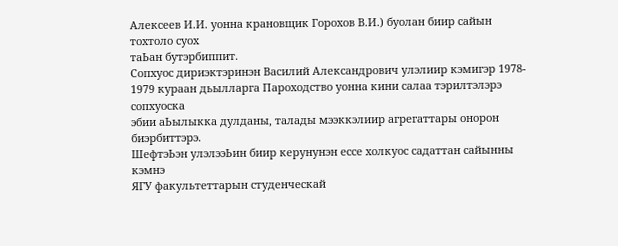Алексеев И.И. уонна крановщик Горохов В.И.) буолан биир сайын тохтоло суох
таЬан бутэрбиппит.
Сопхуос дириэктэринэн Василий Александрович улэлиир кэмигэр 1978-
1979 кураан дьылларга Пароходство уонна кини салаа тэрилтэлэрэ сопхуоска
эбии аЬылыкка дулданы, талады мээккэлиир агрегаттары онорон биэрбиттэрэ.
ШефтэЬэн улэлээЬин биир керунунэн ессе холкуос садаттан сайынны кэмнэ
ЯГУ факультеттарын студенческай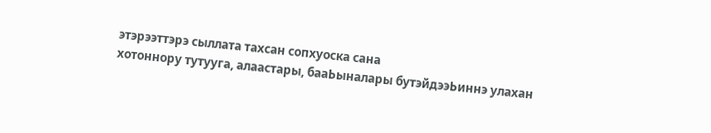этэрээттэрэ сыллата тахсан сопхуоска сана
хотоннору тутууга, алаастары, бааЬыналары бутэйдээЬиннэ улахан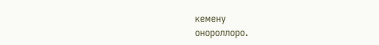кемену
онороллоро.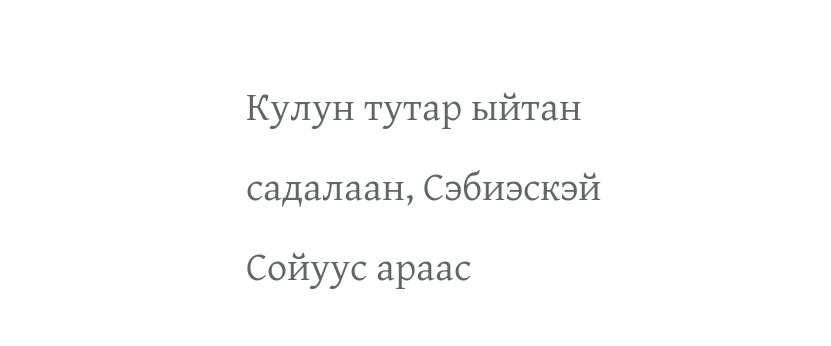Кулун тутар ыйтан садалаан, Сэбиэскэй Сойуус араас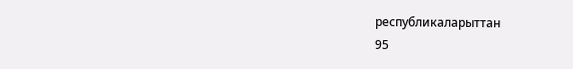республикаларыттан
95